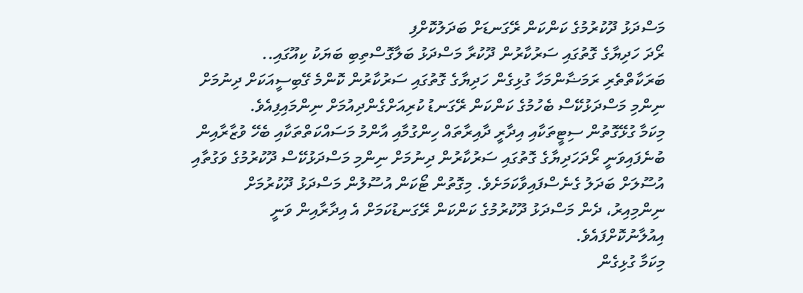މަސްދަޅު ދޫކުރުމުގެ ކަންކަން ރޭގަނޑަށް ބަދަލުކޮށްފި
ރޯދަ ހަދިޔާގެ ގޮތުގައި ސަރުކާރުން ދޫކުރާ މަސްދަޅު ބަލާގޮސްތިބި ބަޔަކު ކިއޫގައި..
ބަރަކާތްތެރި ރަމަޟާންމަހާ ގުޅިގެން ހަދިޔާގެ ގޮތުގައި ސަރުކާރުން ކޮންމެ ގޭބިސީއަކަށް ދިނުމަށް ނިންމި މަސްދަޅުކޭސް ބެހުމުގެ ކަންކަން ރޭގަނޑު ކުރިއަށްގެންދިއުމަށް ނިންމައިފިއެވެ.
މިކަމާ ގުޅޭގޮތުން ސިޓީތަކާއި އިދާރީ ދާއިރާތައް ހިންގުމާއި އާންމު މަސައްކަތްތަކާއި ބެހޭ ވުޒާރާއިން ބުނެފައިވަނީ ރޯދަހަދިޔާގެ ގޮތުގައި ސަރުކާރުން ދިނުމަށް ނިންމި މަސްދަޅުކޭސް ދޫކުރުމުގެ ވަގުތާއި އުސޫލަށް ބަދަލު ގެނެސްފައިވާކަމަށެވެ. މިގޮތުން ޓޯކަން އުސޫލުން މަސްދަޅު ދޫކުރުމަށް ނިންމިއިރު، ދެން މަސްދަޅު ދޫކުރުމުގެ ކަންކަން ރޭގަނޑުކަމަށް އެ އިދާރާއިން ވަނީ އިއުލާނުކޮށްފައެވެ.
މިކަމާ ގުޅިގެން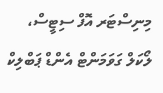މިނިސްޓަރ އޮފް ސިޓީސް، ލޯކަލް ގަވަމަންޓް އެންޑް ޕަބްލިކް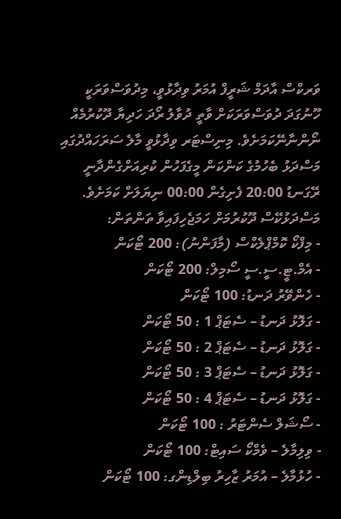ވަރކްސް އާދަމް ޝަރީފް އުމަރު ވިދާޅުވީ، މިދުވަސްވަރަކީ ހޫނުގަދަ ދުވަސްވަރަކަށް ވާތީ ދުވާލު ރޯދަ ހަދިޔާ ދޫކުރުމެއް ނޯންނާނޭކަމަށެވެ. މިނިސްޓަރ ވިދާޅުވީ މާލެ ސަރަހައްދުގައި މަސްދަޅު ބެހުމުގެ ކަންކަން މީގެފަހުން ކުރިއަށްގެންދާނީ ރޭގަނޑު 20:00 ފެށިގެން 00:00 ނިޔަލަށް ކަމަށެވެ.
މަސްދަޅުކޭސް ދޫކުރުމަށް ހަމަޖެހިފައިވާ ތަންތަން:
- މިފްކޯ ކޮމްޕްލެކްސް (މާފަންނު): 200 ޓޯކަން
- އެމް.ޓީ.ސީ.ސީ ސޯމިލް: 200 ޓޯކަން
- ހެންވޭރު ދަނޑު: 100 ޓޯކަން
- ގަލޮޅު ދަނޑު – ސެޓަޕް 1 : 50 ޓޯކަން
- ގަލޮޅު ދަނޑު – ސެޓަޕް 2 : 50 ޓޯކަން
- ގަލޮޅު ދަނޑު – ސެޓަޕް 3 : 50 ޓޯކަން
- ގަލޮޅު ދަނޑު – ސެޓަޕް 4 : 50 ޓޯކަން
- ސޯޝަލް ސެންޓަރު : 100 ޓޯކަން
- ވިލިމާލެ – ވެމްކޯ ސައިޓް: 100 ޓޯކަން
- ހުޅުމާލެ – އުމަރު ޒާހިރު ބިލްޑިންގ: 100 ޓޯކަން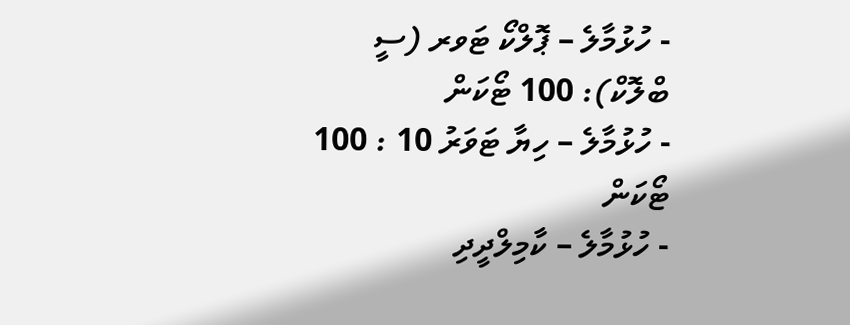- ހުޅުމާލެ – ޕޮލްކޯ ޓަވރ (ސީ ބްލޮކް): 100 ޓޯކަން
- ހުޅުމާލެ – ހިޔާ ޓަވަރު 10 : 100 ޓޯކަން
- ހުޅުމާލެ – ކާމިލްދީދި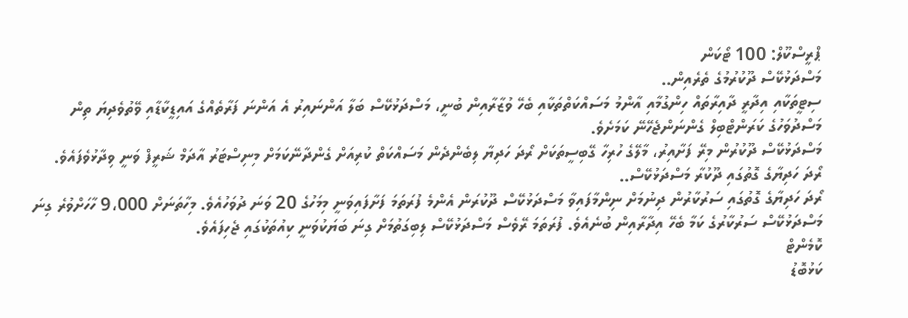ޕްރީސްކޫލް: 100 ޓޯކަން
މަސްދަޅުކޭސް ދޫކުރުމުގެ ތެރެއިން..
ސިޓީތަކާއި އިދާރީ ދާއިރާތައް ހިންގުމާއި އާންމު މަސައްކަތްތަކާއި ބެހޭ ވުޒާރާއިން ބުނީ، މަސްދަޅުކޭސް ބަލާ އަންނައިރު އެ އަންނަ ފަރާތެއްގެ އައިޑީކާޑާއި ވޭތުވެދިޔަ ތިން މަސްދުވަހުގެ ކަރަންޓްބިލް ގެންނަންޖެހޭނޭ ކަމަށެވެ.
މަސްދަޅުކޭސް ދޫކުރުން މިރޭ ފަށާއިރު، މާލޭގެ ހުރިހާ ގޭބިސީތަކަށް ރޯދަ ހަދިޔާ ލިބެންދެން މަސައްކަތް ކުރިއަށް ގެންދާނޭކަމަށް މިނިސްޓަރު އާދަމް ޝަރީފް ވަނީ ވިދާޅުވެފައެވެ.
ރޯދަ ހަދިޔާގެ ގޮތުގައި ދޫކުރާ މަސްދަޅުކޭސް..
ރޯދަ ހަދިޔާގެ ގޮތުގައި ސަރުކާރުން ދިނުމަށް ނިންމާފައިވާ މަސްދަޅުކޭސް ދޫކުރަން އެންމެ ފުރަތަމަ ފަށާފައިވަނީ މިމަހުގެ 20 ވަނަ ދުވަހުއެވެ. މިހާތަނަށް 9،000 ހާހަށްވުރެ ގިނަ މަސްދަޅުކޭސް ސަރުކާރުގެ ކަމާ ބެހޭ އިދާރާއިން ބުނެއެވެ. ފުރަތަމަ ރޭވެސް މަސްދަޅުކޭސް ލިބިގަތުމަށް ގިނަ ބަޔަކުވަނީ ކިއުތަކުގައި ޖެހިފައެވެ.
ކޮމެންޓް
ކަޅުބޮޑު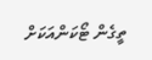ތީގެން ޓޯކަންއަކަށް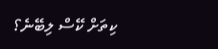ކިތަށް ކޭސް ލިބޭނެ؟